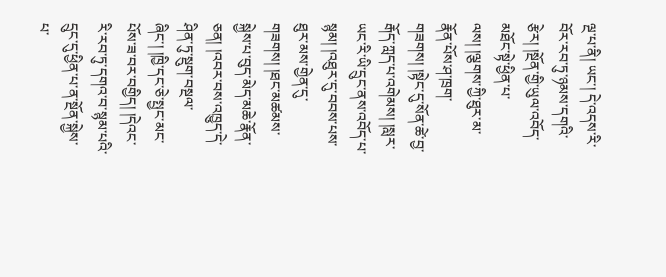ལྔ་པ་ནི། ཡང་། དེ་འདས་རི་བོར་རབ་ཏུ་ཉམས་དགའི་རྩེར། །སྔོན་གྱི་ཡུལ་འབོད་མཐོང་སྟེ་ཕྱིན་པ་ལས། །ལྕགས་ཀྱི་ཐུར་མ་རྣོན་པོས་ཤ་ཁྲག་གཟགས། །སྟེང་དུ་སོན་ཚེ་བྱ་རྒོད་ཀླད་པ་འགེམས། །སླར་ཡང་རི་ཡི་དྲུང་ནས་འབོད་པ་སྙམ། །འཐུར་དུ་བབས་པས་ཐུར་མས་གྱེན་དུ་གཟགས། །ཐང་མཚམས་སྐྱེས་པ་བུད་མེད་མཆེ་རྣོན་ཅན། །འབར་བས་འཁྱུད་དེ་ཤིན་ཏུ་སྡུག་བསྔལ་ཞིང་། །ཁྱི་དང་ཅེ་སྤྱང་མང་པོས་ཟ་བར་བགྱིད། །དེའང་རི་རབ་ཏུ་དགའ་བ་སྙམ་པའི་དྲུང་དུ་ཕྱིན་པ་ན་སྔོན་སྐྱེས་པ་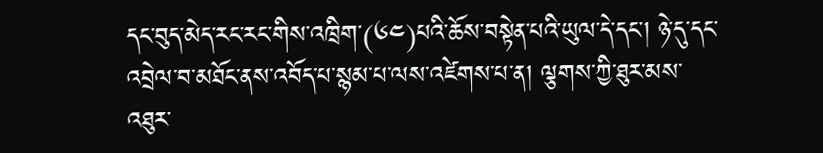དང་བུད་མེད་རང་རང་གིས་འཁྲིག་(༦༤)པའི་ཆོས་བསྟེན་པའི་ཡུལ་དེ་དང་། ཉེ་དུ་དང་འབྲེལ་བ་མཐོང་ནས་འབོད་པ་སྙམ་པ་ལས་འཛེགས་པ་ན། ལྕགས་ཀྱི་ཐུར་མས་འཐུར་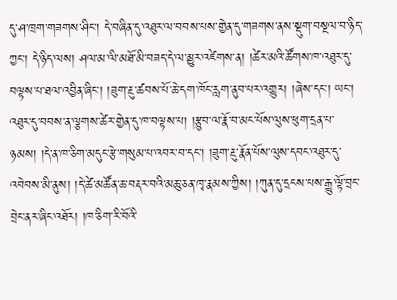དུ་ཤ་ཁྲག་གཟགས་ཤིང་། དེ་བཞིན་དུ་འཐུར་ལ་བབས་པས་གྱེན་དུ་གཟགས་ནས་སྡུག་བསྔལ་བ་ཉིད་ཀྱང་། དེ་ཉིད་ལས། ཤལ་མ་ལི་མཐོ་མི་བཟད་དེ་ལ་མྱུར་འཛེགས་ན། །ཚེར་མའི་ཚོགས་ཁ་འཐུར་དུ་བལྟས་པ་ཐལ་འབྱིན་ཞིང་། །ཟུག་རྔུ་ཚབས་པོ་ཆེ་དག་ཁོང་རླག་ནུབ་པར་འགྱུར། །ཞེས་དང་། ཡང་། འཐུར་དུ་བབས་ན་ལྕགས་ཚེར་གྱེན་དུ་ཁ་བལྟས་པ། །རྩུབ་ལ་རྣོ་བ་མང་པོས་ལུས་ཕུག་དྲན་པ་ཉམས། །དེ་ན་ཁ་ཅིག་མདུང་རྩེ་གསུམ་པ་འབར་བ་དང་། །ཟུག་རྔུ་རྣོན་པོས་ལུས་དབང་འཐུར་དུ་འབེབས་མི་ནུས། །དེ་ཚེ་མཚོན་ཆ་བརྡར་བའི་མཆུ་ཅན་ཁྭ་རྣམས་ཀྱིས། །ཀུན་དུ་དྲངས་པས་རྒྱུ་ལྟོ་བྲང་བྲེང་ནར་ཞིང་འཐོར། །ཁ་ཅིག་རི་བོའི་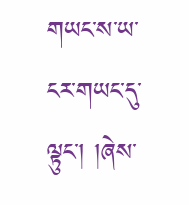གཡང་ས་ཡ་ངར་གཡང་དུ་ལྟུང་། །ཞེས་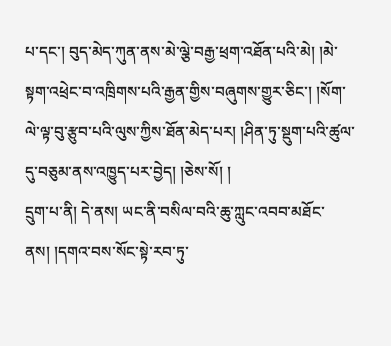པ་དང་། བུད་མེད་ཀུན་ནས་མེ་ལྕེ་བརྒྱ་ཕྲག་འཐོན་པའི་མེ། །མེ་སྟག་འཕྲེང་བ་འཁྲིགས་པའི་རྒྱན་གྱིས་བཞུགས་གྱུར་ཅིང་། །སོག་ལེ་ལྟ་བུ་རྩུབ་པའི་ལུས་ཀྱིས་ཐོན་མེད་པར། །ཤིན་ཏུ་སྡུག་པའི་ཚུལ་དུ་བཅུམ་ནས་འཁྱུད་པར་བྱེད། །ཅེས་སོ། །
དྲུག་པ་ནི། དེ་ནས། ཡང་ནི་བསིལ་བའི་ཆུ་ཀླུང་འབབ་མཐོང་ནས། །དགའ་བས་སོང་སྟེ་རབ་ཏུ་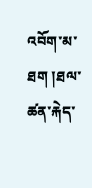འབོག་མ་ཐག །ཐལ་ཚན་རྐེད་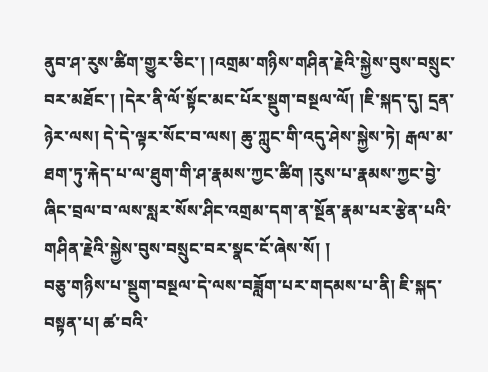ནུབ་ཤ་རུས་ཚིག་གྱུར་ཅིང་། །འགྲམ་གཉིས་གཤིན་རྗེའི་སྐྱེས་བུས་བསྲུང་བར་མཐོང་། །དེར་ནི་ལོ་སྟོང་མང་པོར་སྡུག་བསྔལ་ལོ། །ཇི་སྐད་དུ། དྲན་ཉེར་ལས། དེ་དེ་ལྟར་སོང་བ་ལས། ཆུ་ཀླུང་གི་འདུ་ཤེས་སྐྱེས་ཏེ། རྒལ་མ་ཐག་ཏུ་རྐེད་པ་ལ་ཐུག་གི་ཤ་རྣམས་ཀྱང་ཚིག །རུས་པ་རྣམས་ཀྱང་བྱེ་ཞིང་བྲལ་བ་ལས་སླར་སོས་ཤིང་འགྲམ་དག་ན་སྔོན་རྣམ་པར་རྩེན་པའི་གཤིན་རྗེའི་སྐྱེས་བུས་བསྲུང་བར་སྣང་ངོ་ཞེས་སོ། །
བཅུ་གཉིས་པ་སྡུག་བསྔལ་དེ་ལས་བཟློག་པར་གདམས་པ་ནི། ཇི་སྐད་བསྟན་པ། ཚ་བའི་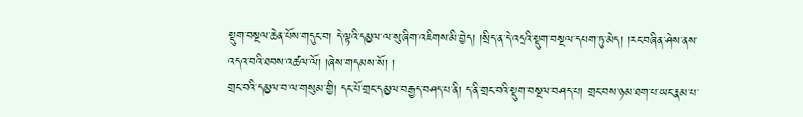སྡུག་བསྔལ་ཆེན་པོས་གདུང་བ། དེ་ལྟའི་དམྱལ་ལ་སུ་ཞིག་འཇིགས་མི་བྱེད། །སྲིད་ན་དེ་འདྲའི་སྡུག་བསྔལ་དཔག་ཏུ་མེད། །རང་བཞིན་ཤེས་ནས་འདའ་བའི་ཐབས་འཚལ་ལོ། །ཞེས་གདམས་སོ། །
གྲང་བའི་དམྱལ་བ་ལ་གསུམ་གྱི། དང་པོ་གྲང་དམྱལ་བརྒྱད་བཤད་པ་ནི། ད་ནི་གྲང་བའི་སྡུག་བསྔལ་བཤད་པ། གྲང་བས་ཉམ་ཐག་པ་ཡང་རྣམ་པ་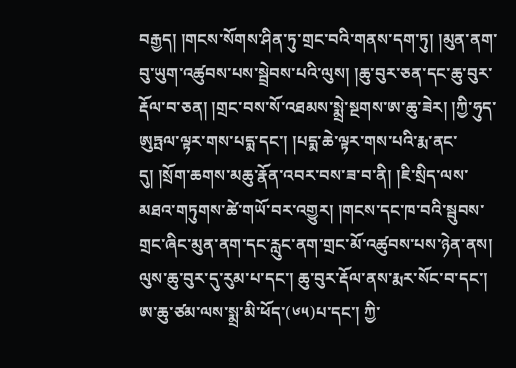བརྒྱད། །གངས་སོགས་ཤིན་ཏུ་གྲང་བའི་གནས་དག་ཏུ། །མུན་ནག་བུ་ཡུག་འཚུབས་པས་སྦྲེབས་པའི་ལུས། །ཆུ་བུར་ཅན་དང་ཆུ་བུར་རྡོལ་བ་ཅན། །གྲང་བས་སོ་འཐམས་སྨྲེ་སྔགས་ཨ་ཆུ་ཟེར། །ཀྱི་ཧུད་ཨུཏྤལ་ལྟར་གས་པདྨ་དང་། །པདྨ་ཆེ་ལྟར་གས་པའི་རྨ་ནང་དུ། །སྲོག་ཆགས་མཆུ་རྣོན་འབར་བས་ཟ་བ་ནི། །ཇི་སྲིད་ལས་མཐའ་གཏུགས་ཚེ་གཡོ་བར་འགྱུར། །གངས་དང་ཁ་བའི་སྦུབས་གྲང་ཞིང་མུན་ནག་དང་རླུང་ནག་གྲང་མོ་འཚུབས་པས་ཉེན་ནས། ལུས་ཆུ་བུར་དུ་རུམ་པ་དང་། ཆུ་བུར་རྡོལ་ནས་རྨར་སོང་བ་དང་། ཨ་ཆུ་ཙམ་ལས་སྨྲ་མི་ཕོད་(༦༥)པ་དང་། ཀྱི་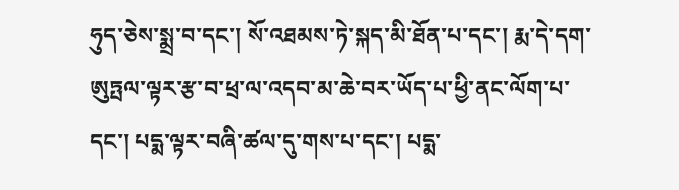ཧུད་ཅེས་སྨྲ་བ་དང་། སོ་འཐམས་ཏེ་སྐད་མི་ཐོན་པ་དང་། རྨ་དེ་དག་ཨུཏྤལ་ལྟར་རྩ་བ་ཕྲ་ལ་འདབ་མ་ཆེ་བར་ཡོད་པ་ཕྱི་ནང་ལོག་པ་དང་། པདྨ་ལྟར་བཞི་ཚལ་དུ་གས་པ་དང་། པདྨ་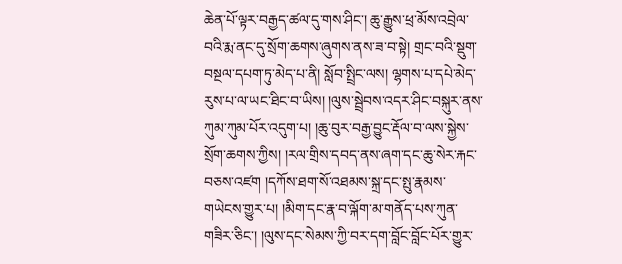ཆེན་པོ་ལྟར་བརྒྱད་ཚལ་དུ་གས་ཤིང་། ཆུ་རྒྱུས་ཕྲ་མོས་འབྲེལ་བའི་རྨ་ནང་དུ་སྲོག་ཆགས་ཞུགས་ནས་ཟ་བ་སྟེ། གྲང་བའི་སྡུག་བསྔལ་དཔག་ཏུ་མེད་པ་ནི། སློབ་སྤྲིང་ལས། ལྷགས་པ་དཔེ་མེད་རུས་པ་ལ་ཡང་ཐིང་བ་ཡིས། །ལུས་སྦྲེབས་འདར་ཤིང་བསྐུར་ནས་ཀུམ་ཀུམ་པོར་འདུག་པ། །ཆུ་བུར་བརྒྱ་བྱུང་རྡོལ་བ་ལས་སྐྱེས་སྲོག་ཆགས་ཀྱིས། །རལ་གྲིས་དབད་ནས་ཞག་དང་ཆུ་སེར་རྐང་བཅས་འཛག །དཀོས་ཐག་སོ་འཐམས་སྐྲ་དང་སྤུ་རྣམས་གཡེངས་གྱུར་པ། །མིག་དང་རྣ་བ་ལྐོག་མ་གནོད་པས་ཀུན་གཟིར་ཅིང་། །ལུས་དང་སེམས་ཀྱི་བར་དག་བློང་བློང་པོར་གྱུར་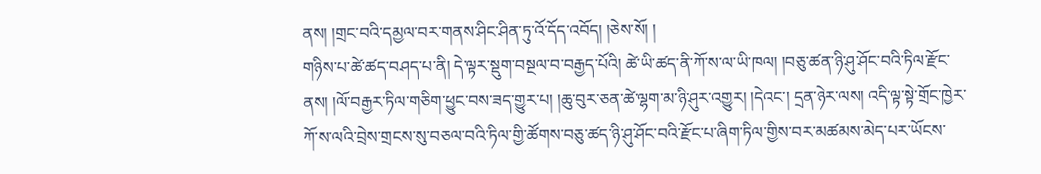ནས། །གྲང་བའི་དམྱལ་བར་གནས་ཤིང་ཤིན་ཏུ་འོ་དོད་འབོད། །ཅེས་སོ། །
གཉིས་པ་ཚེ་ཚད་བཤད་པ་ནི། དེ་ལྟར་སྡུག་བསྔལ་བ་བརྒྱད་པོའི། ཚེ་ཡི་ཚད་ནི་ཀོ་ས་ལ་ཡི་ཁལ། །བཅུ་ཚན་ཉི་ཤུ་ཤོང་བའི་ཏིལ་རྫོང་ནས། །ལོ་བརྒྱར་ཏིལ་གཅིག་ཕྱུང་བས་ཟད་གྱུར་པ། །ཆུ་བུར་ཅན་ཚེ་ལྷག་མ་ཉི་ཤུར་འགྱུར། །དེའང་། དྲན་ཉེར་ལས། འདི་ལྟ་སྟེ་གྲོང་ཁྱེར་ཀོ་ས་ལའི་བྲེས་གྲངས་སུ་བཅལ་བའི་ཏིལ་གྱི་ཚོགས་བཅུ་ཚད་ཉི་ཤུ་ཤོང་བའི་རྫོང་པ་ཞིག་ཏིལ་གྱིས་བར་མཚམས་མེད་པར་ཡོངས་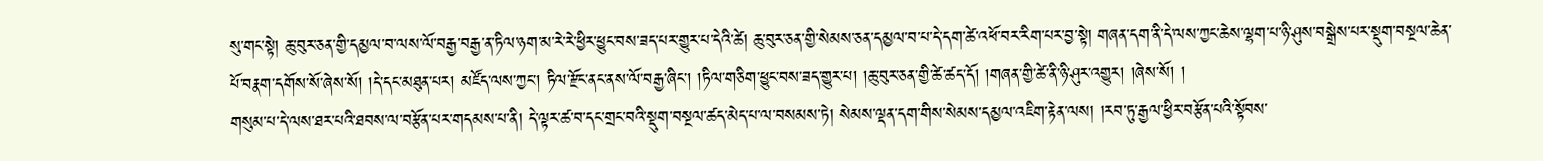སུ་གང་སྟེ། ཆུ་བུར་ཅན་གྱི་དམྱལ་བ་ལས་ལོ་བརྒྱ་བརྒྱ་ན་ཏིལ་ཉག་མ་རེ་རེ་ཕྱིར་ཕྱུང་བས་ཟད་པར་གྱུར་པ་དེའི་ཚེ། ཆུ་བུར་ཅན་གྱི་སེམས་ཅན་དམྱལ་བ་པ་དེ་དག་ཚེ་འཕོ་བར་རིག་པར་བྱ་སྟེ། གཞན་དག་ནི་དེ་ལས་ཀྱང་ཆེས་ལྷག་པ་ཉི་ཤུས་བསྒྲེས་པར་སྡུག་བསྔལ་ཆེན་པོ་བརྣག་དགོས་སོ་ཞེས་སོ། །དེ་དང་མཐུན་པར། མཛོད་ལས་ཀྱང་། ཏིལ་རྫོང་ནང་ནས་ལོ་བརྒྱ་ཞིང་། །ཏིལ་གཅིག་ཕྱུང་བས་ཟད་གྱུར་པ། །ཆུ་བུར་ཅན་གྱི་ཚེ་ཚད་དོ། །གཞན་གྱི་ཚེ་ནི་ཉི་ཤུར་འགྱུར། །ཞེས་སོ། །
གསུམ་པ་དེ་ལས་ཐར་པའི་ཐབས་ལ་བརྩོན་པར་གདམས་པ་ནི། དེ་ལྟར་ཚ་བ་དང་གྲང་བའི་སྡུག་བསྔལ་ཚད་མེད་པ་ལ་བསམས་ཏེ། སེམས་ལྡན་དག་གིས་སེམས་དམྱལ་འཇིག་རྟེན་ལས། །རབ་ཏུ་རྒྱལ་ཕྱིར་བརྩོན་པའི་སྟོབས་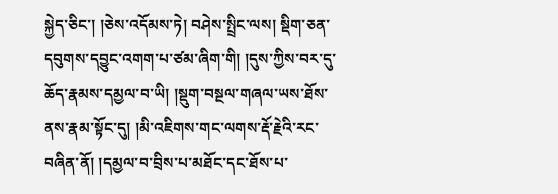སྐྱེད་ཅིང་། །ཅེས་འདོམས་ཏེ། བཤེས་སྤྲིང་ལས། སྡིག་ཅན་དབུགས་དབྱུང་འགག་པ་ཙམ་ཞིག་གི། །དུས་ཀྱིས་བར་དུ་ཆོད་རྣམས་དམྱལ་བ་ཡི། །སྡུག་བསྔལ་གཞལ་ཡས་ཐོས་ནས་རྣམ་སྟོང་དུ། །མི་འཇིགས་གང་ལགས་རྡོ་རྗེའི་རང་བཞིན་ནོ། །དམྱལ་བ་བྲིས་པ་མཐོང་དང་ཐོས་པ་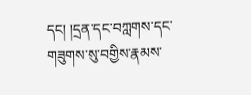དང། །དྲན་དང་བཀླགས་དང་གཟུགས་སུ་བགྱིས་རྣམས་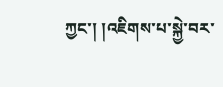ཀྱང་། །འཇིགས་པ་སྐྱེ་བར་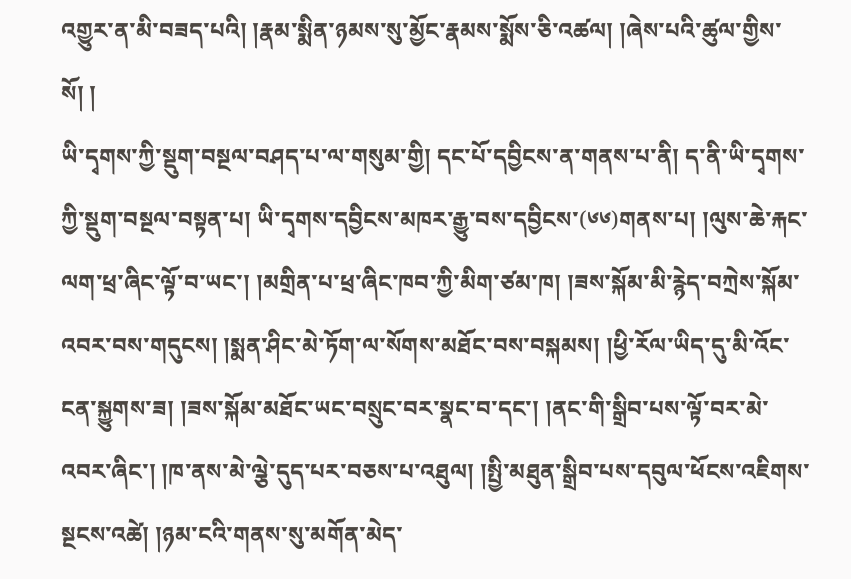འགྱུར་ན་མི་བཟད་པའི། །རྣམ་སྨིན་ཉམས་སུ་མྱོང་རྣམས་སྨོས་ཅི་འཚལ། །ཞེས་པའི་ཚུལ་གྱིས་སོ། །
ཡི་དྭགས་ཀྱི་སྡུག་བསྔལ་བཤད་པ་ལ་གསུམ་གྱི། དང་པོ་དབྱིངས་ན་གནས་པ་ནི། ད་ནི་ཡི་དྭགས་ཀྱི་སྡུག་བསྔལ་བསྟན་པ། ཡི་དྭགས་དབྱིངས་མཁར་རྒྱུ་བས་དབྱིངས་(༦༦)གནས་པ། །ལུས་ཆེ་རྐང་ལག་ཕྲ་ཞིང་ལྟོ་བ་ཡང་། །མགྲིན་པ་ཕྲ་ཞིང་ཁབ་ཀྱི་མིག་ཙམ་ཁ། །ཟས་སྐོམ་མི་རྙེད་བཀྲེས་སྐོམ་འབར་བས་གདུངས། །སྨན་ཤིང་མེ་ཏོག་ལ་སོགས་མཐོང་བས་བསྐམས། །ཕྱི་རོལ་ཡིད་དུ་མི་འོང་ངན་སྐྱུགས་ཟ། །ཟས་སྐོམ་མཐོང་ཡང་བསྲུང་བར་སྣང་བ་དང་། །ནང་གི་སྒྲིབ་པས་ལྟོ་བར་མེ་འབར་ཞིང་། །ཁ་ནས་མེ་ལྕེ་དུད་པར་བཅས་པ་འཐུལ། །སྤྱི་མཐུན་སྒྲིབ་པས་དབུལ་ཕོངས་འཇིགས་སྔངས་འཚེ། །ཉམ་ངའི་གནས་སུ་མགོན་མེད་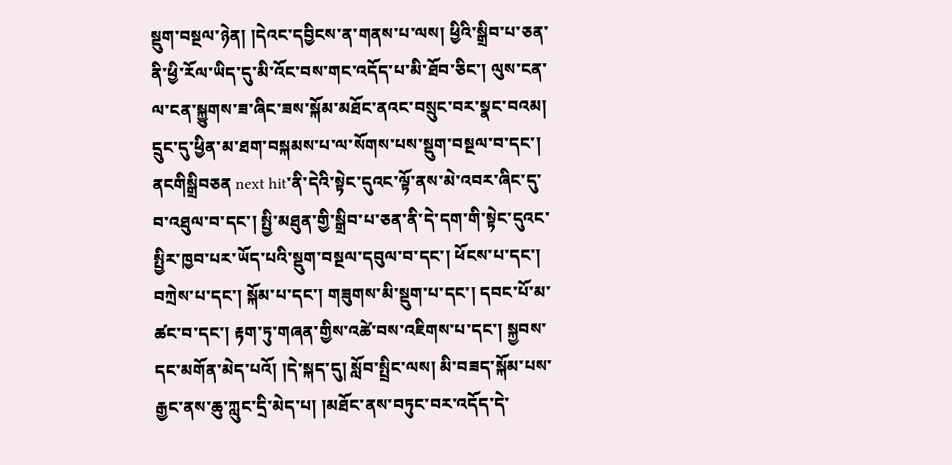སྡུག་བསྔལ་ཉེན། །དེའང་དབྱིངས་ན་གནས་པ་ལས། ཕྱིའི་སྒྲིབ་པ་ཅན་ནི་ཕྱི་རོལ་ཡིད་དུ་མི་འོང་བས་གང་འདོད་པ་མི་ཐོབ་ཅིང་། ལུས་ངན་ལ་ངན་སྐྱུགས་ཟ་ཞིང་ཟས་སྐོམ་མཐོང་ནའང་བསྲུང་བར་སྣང་བའམ། དྲུང་དུ་ཕྱིན་མ་ཐག་བསྐམས་པ་ལ་སོགས་པས་སྡུག་བསྔལ་བ་དང་།  ནངགིསྒྲིབཅན next hit་ནི་དེའི་སྟེང་དུའང་ལྟོ་ནས་མེ་འབར་ཞིང་དུ་བ་འཐུལ་བ་དང་། སྤྱི་མཐུན་གྱི་སྒྲིབ་པ་ཅན་ནི་དེ་དག་གི་སྟེང་དུའང་སྤྱིར་ཁྱབ་པར་ཡོད་པའི་སྡུག་བསྔལ་དབུལ་བ་དང་། ཕོངས་པ་དང་། བཀྲེས་པ་དང་། སྐོམ་པ་དང་། གཟུགས་མི་སྡུག་པ་དང་། དབང་པོ་མ་ཚང་བ་དང་། རྟག་ཏུ་གཞན་གྱིས་འཚེ་བས་འཇིགས་པ་དང་། སྐྱབས་དང་མགོན་མེད་པའོ། །དེ་སྐད་དུ། སློབ་སྤྲིང་ལས། མི་བཟད་སྐོམ་པས་རྒྱང་ནས་ཆུ་ཀླུང་དྲི་མེད་པ། །མཐོང་ནས་བཏུང་བར་འདོད་དེ་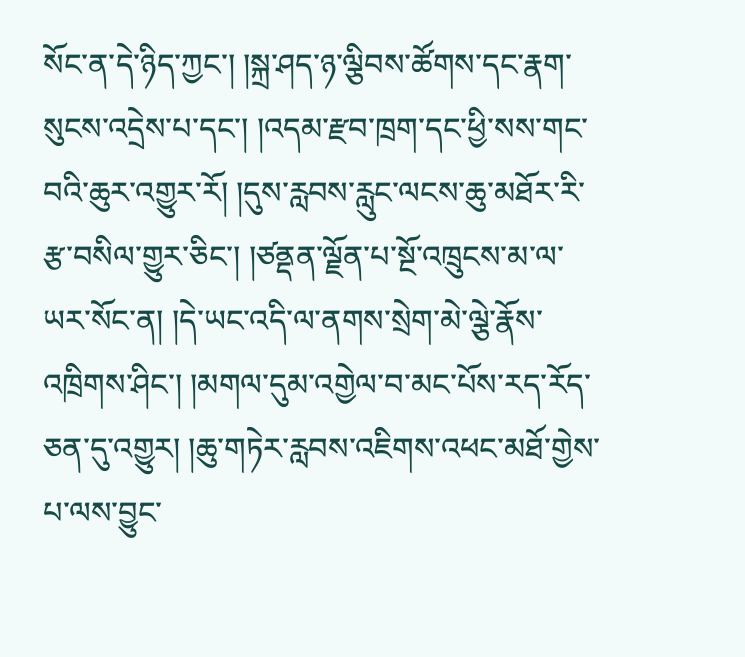སོང་ན་དེ་ཉིད་ཀྱང་། །སྐྲ་ཤད་ཉ་ལྕིབས་ཚོགས་དང་རྣག་སུངས་འདྲེས་པ་དང་། །འདམ་རྫབ་ཁྲག་དང་ཕྱི་སས་གང་བའི་ཆུར་འགྱུར་རོ། །དུས་རླབས་རླུང་ལངས་ཆུ་མཐོར་རི་རྩ་བསིལ་གྱུར་ཅིང་། །ཙནྡན་ལྗོན་པ་སྔོ་འཁྲུངས་མ་ལ་ཡར་སོང་ན། །དེ་ཡང་འདི་ལ་ནགས་སྲེག་མེ་ལྕེ་རྣོས་འཁྲིགས་ཤིང་། །མགལ་དུམ་འགྱེལ་བ་མང་པོས་རད་རོད་ཅན་དུ་འགྱུར། །ཆུ་གཏེར་རླབས་འཇིགས་འཕང་མཐོ་གྱེས་པ་ལས་བྱུང་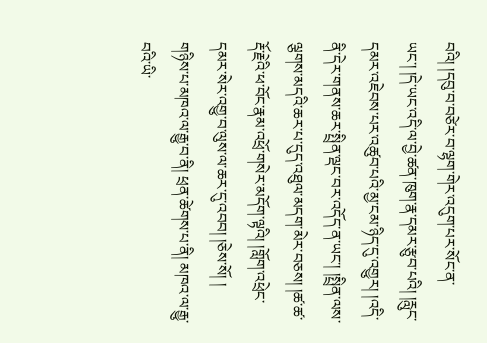བའི། །དབུ་བ་བཙེར་བ་ལྷག་གེར་འདུག་པར་སོང་ན་ཡང་། །དེ་ཡང་འདི་ལ་བྱེ་ཚན་ཁུག་རྣ་དམར་རྩུབ་པའི། །རླུང་དམར་འཇེབས་པར་འཚུབ་པའི་མྱ་ངམ་ཉིད་དུ་འགྱུར། །འདི་ནི་དེར་གནས་ཆར་སྤྲིན་ལྡང་བར་འདོད་ན་ཡང་། །སྤྲིན་ལས་ལྕགས་མདའི་ཆར་པ་དུད་འཐུལ་མདག་མེར་བཅས། །ཚ་ཚ་རྡོ་རྗེའི་ཕ་བོང་རྣམ་འཕྲོ་གསེར་མདོག་ལྟའི། །གློག་འཕྲེང་དམར་སེར་འགྱུ་བ་ལུས་ལ་ཆར་དུ་འབབ། །ཅེས་སོ། །
གཉིས་པ་མཁའ་ལ་རྒྱུ་བ་ནི། ཕྲན་ཚེགས་པ་ནི། མཁའ་ལ་རྒྱུ་བའི་ཡི་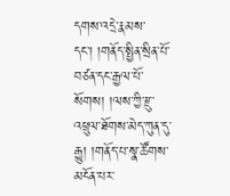དགས་འདྲེ་རྣམས་དང་། །གནོད་སྤྱིན་སྲིན་པོ་བཙན་དང་རྒྱལ་པོ་སོགས། །ལས་ཀྱི་རྫུ་འཕྲུལ་ཐོགས་མེད་ཀུན་དུ་རྒྱུ། །གནོད་པ་སྣ་ཚོགས་མངོན་པར་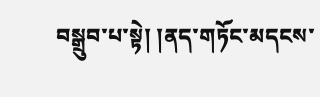བསྒྲུབ་པ་སྟེ། །ནད་གཏོང་མདངས་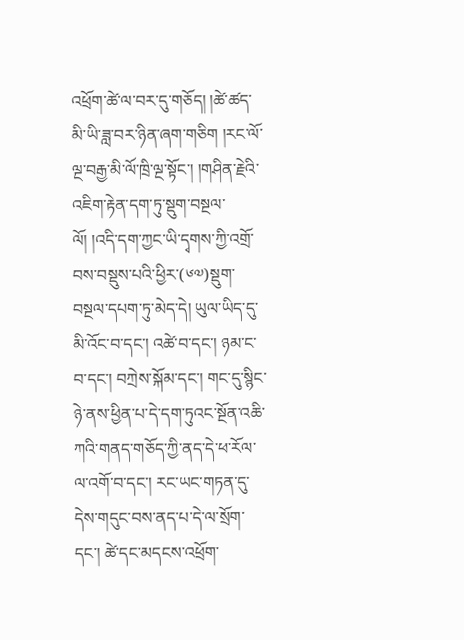འཕྲོག་ཚེ་ལ་བར་དུ་གཅོད། །ཚེ་ཚད་མི་ཡི་ཟླ་བར་ཉིན་ཞག་གཅིག །རང་ལོ་ལྔ་བརྒྱ་མི་ལོ་ཁྲི་ལྔ་སྟོང་། །གཤིན་རྗེའི་འཇིག་རྟེན་དག་ཏུ་སྡུག་བསྔལ་ལོ། །འདི་དག་ཀྱང་ཡི་དྭགས་ཀྱི་འགྲོ་བས་བསྡུས་པའི་ཕྱིར་(༦༧)སྡུག་བསྔལ་དཔག་ཏུ་མེད་དེ། ཡུལ་ཡིད་དུ་མི་འོང་བ་དང་། འཚེ་བ་དང་། ཉམ་ང་བ་དང་། བཀྲེས་སྐོམ་དང་། གང་དུ་སྙིང་ཉེ་ནས་ཕྱིན་པ་དེ་དག་ཏུའང་སྔོན་འཆི་ཀའི་གནད་གཅོད་ཀྱི་ནད་དེ་ཕ་རོལ་ལ་འགོ་བ་དང་། རང་ཡང་གཏན་དུ་དེས་གདུང་བས་ནད་པ་དེ་ལ་སྲོག་དང་། ཚེ་དང་མདངས་འཕྲོག་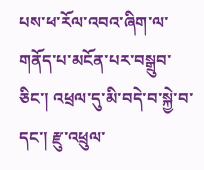པས་ཕ་རོལ་འབའ་ཞིག་ལ་གནོད་པ་མངོན་པར་བསྒྲུབ་ཅིང་། འཕྲལ་དུ་མི་བདེ་བ་སྐྱེ་བ་དང་། རྫུ་འཕྲུལ་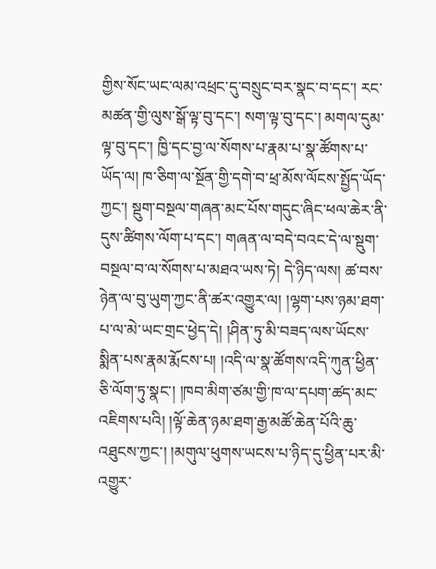གྱིས་སོང་ཡང་ལམ་འཕྲང་དུ་བསྲུང་བར་སྣང་བ་དང་། རང་མཚན་གྱི་ལུས་སྒོ་ལྟ་བུ་དང་། སག་ལྟ་བུ་དང་། མགལ་དུམ་ལྟ་བུ་དང་། ཁྱི་དང་བྱ་ལ་སོགས་པ་རྣམ་པ་སྣ་ཚོགས་པ་ཡོད་ལ། ཁ་ཅིག་ལ་སྔོན་གྱི་དགེ་བ་ཕྲ་མོས་ལོངས་སྤྱོད་ཡོད་ཀྱང་། སྡུག་བསྔལ་གཞན་མང་པོས་གདུང་ཞིང་ཕལ་ཆེར་ནི་དུས་ཚིགས་ལོག་པ་དང་། གཞན་ལ་བདེ་བའང་དེ་ལ་སྡུག་བསྔལ་བ་ལ་སོགས་པ་མཐའ་ཡས་ཏེ། དེ་ཉིད་ལས། ཚ་བས་ཉེན་ལ་བུ་ཡུག་ཀྱང་ནི་ཚར་འགྱུར་ལ། །ལྷག་པས་ཉམ་ཐག་པ་ལ་མེ་ཡང་གྲང་ཕྱེད་དེ། །ཤིན་ཏུ་མི་བཟད་ལས་ཡོངས་སྨིན་པས་རྣམ་རྨོངས་པ། །འདི་ལ་སྣ་ཚོགས་འདི་ཀུན་ཕྱིན་ཅི་ལོག་ཏུ་སྣང་། །ཁབ་མིག་ཙམ་གྱི་ཁ་ལ་དཔག་ཚད་མང་འཇིགས་པའི། །ལྟོ་ཆེན་ཉམ་ཐག་རྒྱ་མཚོ་ཆེན་པོའི་ཆུ་འཐུངས་ཀྱང་། །མགུལ་ཕུགས་ཡངས་པ་ཉིད་དུ་ཕྱིན་པར་མི་འགྱུར་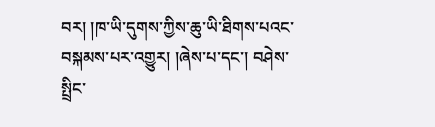བར། །ཁ་ཡི་དུགས་ཀྱིས་ཆུ་ཡི་ཐིགས་པའང་བསྐམས་པར་འགྱུར། །ཞེས་པ་དང་། བཤེས་སྤྲིང་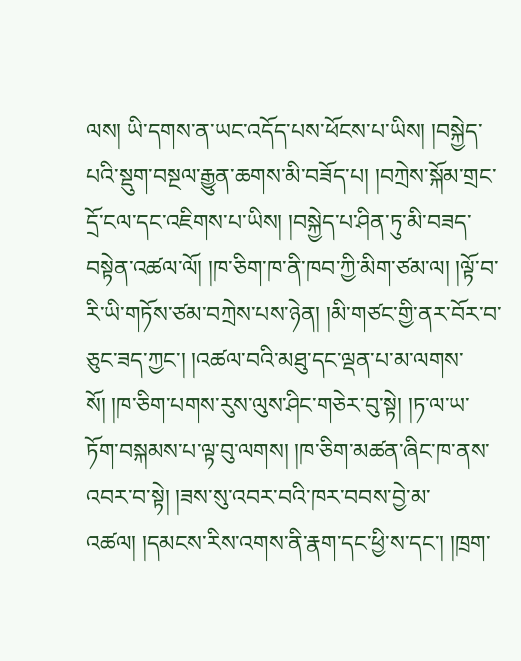ལས། ཡི་དགས་ན་ཡང་འདོད་པས་ཕོངས་པ་ཡིས། །བསྐྱེད་པའི་སྡུག་བསྔལ་རྒྱུན་ཆགས་མི་བཟོད་པ། །བཀྲེས་སྐོམ་གྲང་དྲོ་ངལ་དང་འཇིགས་པ་ཡིས། །བསྐྱེད་པ་ཤིན་ཏུ་མི་བཟད་བསྟེན་འཚལ་ལོ། །ཁ་ཅིག་ཁ་ནི་ཁབ་ཀྱི་མིག་ཙམ་ལ། །ལྟོ་བ་རི་ཡི་གཏོས་ཙམ་བཀྲེས་པས་ཉེན། །མི་གཙང་གྱི་ནར་བོར་བ་ཅུང་ཟད་ཀྱང་། །འཚལ་བའི་མཐུ་དང་ལྡན་པ་མ་ལགས་སོ། །ཁ་ཅིག་པགས་རུས་ལུས་ཤིང་གཅེར་བུ་སྟེ། །ཏ་ལ་ཡ་ཏོག་བསྐམས་པ་ལྟ་བུ་ལགས། །ཁ་ཅིག་མཚན་ཞིང་ཁ་ནས་འབར་བ་སྟེ། །ཟས་སུ་འབར་བའི་ཁར་བབས་བྱེ་མ་འཚལ། །དམངས་རིས་འགས་ནི་རྣག་དང་ཕྱི་ས་དང་། །ཁྲག་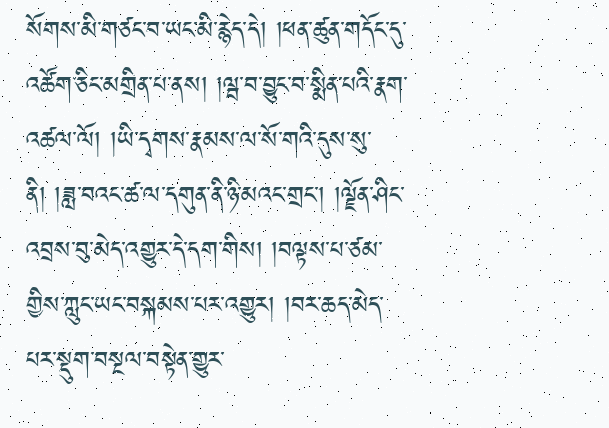སོགས་མི་གཙང་བ་ཡང་མི་རྙེད་དེ། །ཕན་ཚུན་གདོང་དུ་འཚོག་ཅིང་མགྲིན་པ་ནས། །ལྦ་བ་བྱུང་བ་སྨིན་པའི་རྣག་འཚལ་ལོ། །ཡི་དྭགས་རྣམས་ལ་སོ་གའི་དུས་སུ་ནི། །ཟླ་བའང་ཚ་ལ་དགུན་ནི་ཉི་མའང་གྲང་། །ལྗོན་ཤིང་འབྲས་བུ་མེད་འགྱུར་དེ་དག་གིས། །བལྟས་པ་ཙམ་གྱིས་ཀླུང་ཡང་བསྐམས་པར་འགྱུར། །བར་ཆད་མེད་པར་སྡུག་བསྔལ་བསྟེན་གྱུར་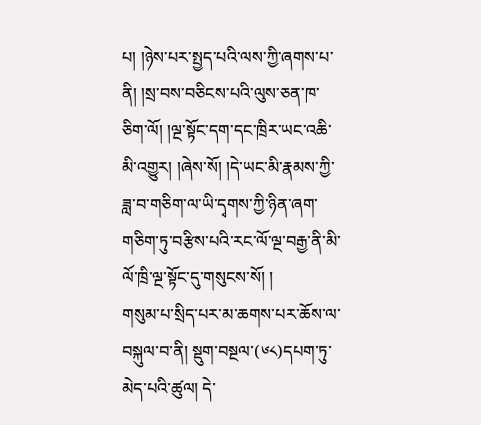པ། །ཉེས་པར་སྤྱད་པའི་ལས་ཀྱི་ཞགས་པ་ནི། །སྲ་བས་བཅིངས་པའི་ལུས་ཅན་ཁ་ཅིག་ལོ། །ལྔ་སྟོང་དག་དང་ཁྲིར་ཡང་འཆི་མི་འགྱུར། །ཞེས་སོ། །དེ་ཡང་མི་རྣམས་ཀྱི་ཟླ་བ་གཅིག་ལ་ཡི་དྭགས་ཀྱི་ཉིན་ཞག་གཅིག་ཏུ་བརྩིས་པའི་རང་ལོ་ལྔ་བརྒྱ་ནི་མི་ལོ་ཁྲི་ལྔ་སྟོང་དུ་གསུངས་སོ། །
གསུམ་པ་སྲིད་པར་མ་ཆགས་པར་ཆོས་ལ་བསྐུལ་བ་ནི། སྡུག་བསྔལ་(༦༨)དཔག་ཏུ་མེད་པའི་ཚུལ། དེ་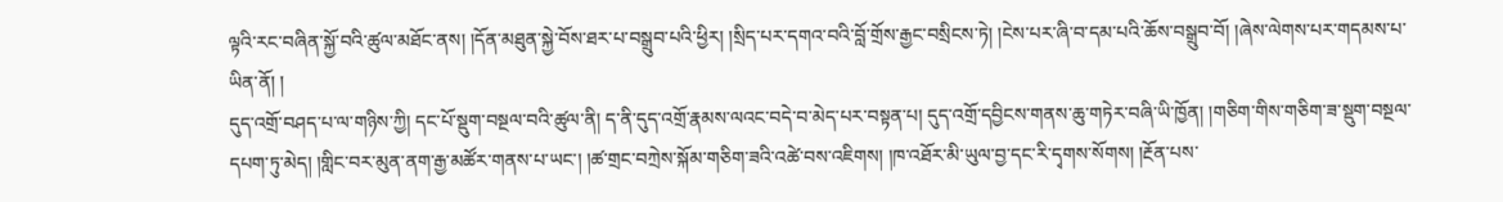ལྟའི་རང་བཞིན་སྐྱོ་བའི་ཚུལ་མཐོང་ནས། །དོན་མཐུན་སྐྱེ་བོས་ཐར་པ་བསྒྲུབ་པའི་ཕྱིར། །སྲིད་པར་དགའ་བའི་བློ་གྲོས་རྒྱང་བསྲིངས་ཏེ། །ངེས་པར་ཞི་བ་དམ་པའི་ཆོས་བསྒྲུབ་བོ། །ཞེས་ལེགས་པར་གདམས་པ་ཡིན་ནོ། །
དུད་འགྲོ་བཤད་པ་ལ་གཉིས་ཀྱི། དང་པོ་སྡུག་བསྔལ་བའི་ཚུལ་ནི། ད་ནི་དུད་འགྲོ་རྣམས་ལའང་བདེ་བ་མེད་པར་བསྟན་པ། དུད་འགྲོ་དབྱིངས་གནས་ཆུ་གཏེར་བཞི་ཡི་ཁྱོན། །གཅིག་གིས་གཅིག་ཟ་སྡུག་བསྔལ་དཔག་ཏུ་མེད། །གླིང་བར་མུན་ནག་རྒྱ་མཚོར་གནས་པ་ཡང་། །ཚ་གྲང་བཀྲེས་སྐོམ་གཅིག་ཟའི་འཚེ་བས་འཇིགས། །ཁ་འཐོར་མི་ཡུལ་བྱ་དང་རི་དྭགས་སོགས། །རྔོན་པས་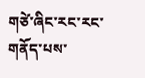གཙེ་ཞིང་རང་རང་གནོད་པས་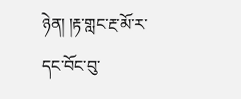ཉེན། །རྟ་གླང་རྔ་མོ་ར་དང་བོང་བུ་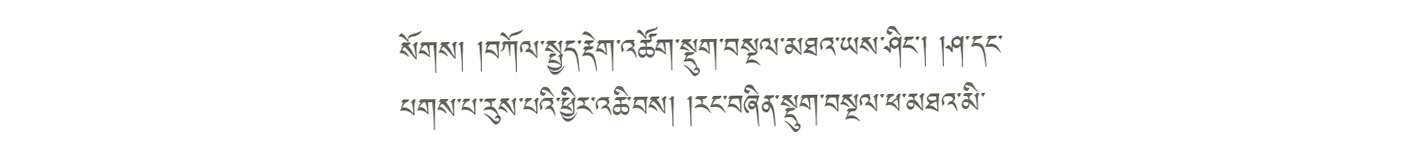སོགས། །བཀོལ་སྤྱད་རྡེག་འཚོག་སྡུག་བསྔལ་མཐའ་ཡས་ཤིང་། །ཤ་དང་པགས་པ་རུས་པའི་ཕྱིར་འཆི་བས། །རང་བཞིན་སྡུག་བསྔལ་ཕ་མཐའ་མི་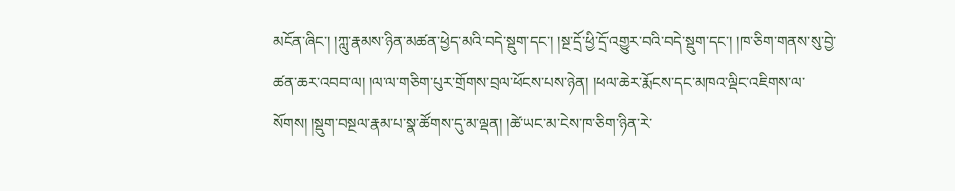མངོན་ཞིང་། །ཀླུ་རྣམས་ཉིན་མཚན་ཕྱེད་མའི་བདེ་སྡུག་དང་། །སྔ་དྲོ་ཕྱི་དྲོ་འགྱུར་བའི་བདེ་སྡུག་དང་། །ཁ་ཅིག་གནས་སུ་བྱེ་ཚན་ཆར་འབབ་ལ། །ལ་ལ་གཅིག་པུར་གྲོགས་བྲལ་ཕོངས་པས་ཉེན། །ཕལ་ཆེར་རྨོངས་དང་མཁའ་ལྡིང་འཇིགས་ལ་སོགས། །སྡུག་བསྔལ་རྣམ་པ་སྣ་ཚོགས་དུ་མ་ལྡན། །ཚེ་ཡང་མ་ངེས་ཁ་ཅིག་ཉིན་རེ་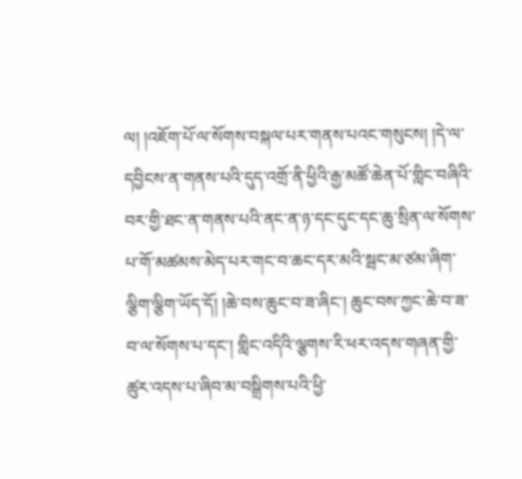ལ། །འཇོག་པོ་ལ་སོགས་བསྐལ་པར་གནས་པའང་གསུངས། །དེ་ལ་དབྱིངས་ན་གནས་པའི་དུད་འགྲོ་ནི་ཕྱིའི་རྒྱ་མཚོ་ཆེན་པོ་གླིང་བཞིའི་བར་གྱི་ཐང་ན་གནས་པའི་ནང་ན་ཉ་དང་དུང་དང་ཆུ་སྲིན་ལ་སོགས་པ་གོ་མཚམས་མེད་པར་གང་བ་ཆང་དར་མའི་སྦང་མ་ཙམ་ཞིག་ལྕིག་ལྕིག་ཡོད་དོ། །ཆེ་བས་ཆུང་བ་ཟ་ཞིང་། ཆུང་བས་ཀྱང་ཆེ་བ་ཟ་བ་ལ་སོགས་པ་དང་། གླིང་འདིའི་ལྕགས་རི་ཕར་འདས་གཞན་གྱི་ཚུར་འདས་པ་ཞིབ་མ་བསྒྲིགས་པའི་ཕྱི་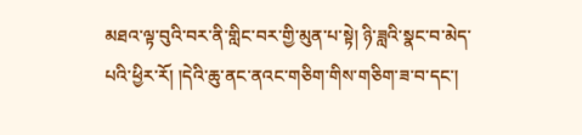མཐའ་ལྟ་བུའི་བར་ནི་གླིང་བར་གྱི་མུན་པ་སྟེ། ཉི་ཟླའི་སྣང་བ་མེད་པའི་ཕྱིར་རོ། །དེའི་ཆུ་ནང་ནའང་གཅིག་གིས་གཅིག་ཟ་བ་དང་།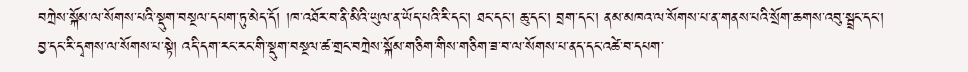བཀྲེས་སྐོམ་ལ་སོགས་པའི་སྡུག་བསྔལ་དཔག་ཏུ་མེད་དོ། །ཁ་འཐོར་བ་ནི་མིའི་ཡུལ་ན་ཡོད་པའི་རི་དང་། ཐང་དང་། ཆུ་དང་། བྲག་དང་། ནམ་མཁའ་ལ་སོགས་པ་ན་གནས་པའི་སྲོག་ཆགས་འབུ་སྦྲང་དང་། བྱ་དང་རི་དྭགས་ལ་སོགས་པ་སྟེ། འདི་དག་རང་རང་གི་སྡུག་བསྔལ་ཚ་གྲང་བཀྲེས་སྐོམ་གཅིག་གིས་གཅིག་ཟ་བ་ལ་སོགས་པ་ནད་དང་འཚེ་བ་དཔག་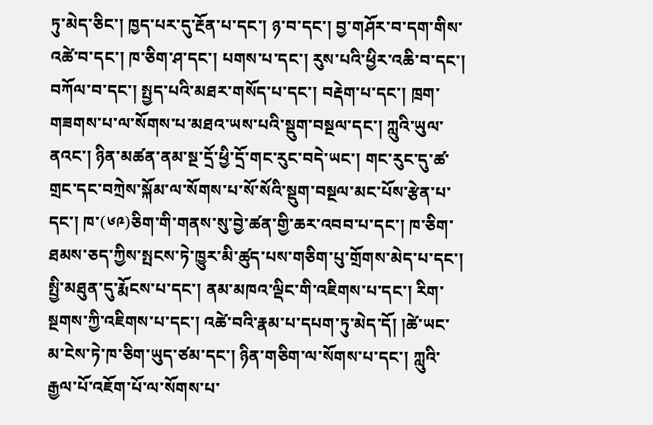ཏུ་མེད་ཅིང་། ཁྱད་པར་དུ་རྔོན་པ་དང་། ཉ་བ་དང་། བྱ་གཤོར་བ་དག་གིས་འཚེ་བ་དང་། ཁ་ཅིག་ཤ་དང་། པགས་པ་དང་། རུས་པའི་ཕྱིར་འཆི་བ་དང་། བཀོལ་བ་དང་། སྤྱད་པའི་མཐར་གསོད་པ་དང་། བརྡེག་པ་དང་། ཁྲག་གཟགས་པ་ལ་སོགས་པ་མཐའ་ཡས་པའི་སྡུག་བསྔལ་དང་། ཀླུའི་ཡུལ་ནའང་། ཉིན་མཚན་ནམ་སྔ་དྲོ་ཕྱི་དྲོ་གང་རུང་བདེ་ཡང་། གང་རུང་དུ་ཚ་གྲང་དང་བཀྲེས་སྐོམ་ལ་སོགས་པ་སོ་སོའི་སྡུག་བསྔལ་མང་པོས་རྩེན་པ་དང་། ཁ་(༦༩)ཅིག་གི་གནས་སུ་བྱེ་ཚན་གྱི་ཆར་འབབ་པ་དང་། ཁ་ཅིག་ཐམས་ཅད་ཀྱིས་སྤངས་ཏེ་ཁྱུར་མི་ཚུད་པས་གཅིག་པུ་གྲོགས་མེད་པ་དང་། སྤྱི་མཐུན་དུ་རྨོངས་པ་དང་། ནམ་མཁའ་ལྡིང་གི་འཇིགས་པ་དང་། རིག་སྔགས་ཀྱི་འཇིགས་པ་དང་། འཚེ་བའི་རྣམ་པ་དཔག་ཏུ་མེད་དོ། །ཚེ་ཡང་མ་ངེས་ཏེ་ཁ་ཅིག་ཡུད་ཙམ་དང་། ཉིན་གཅིག་ལ་སོགས་པ་དང་། ཀླུའི་རྒྱལ་པོ་འཇོག་པོ་ལ་སོགས་པ་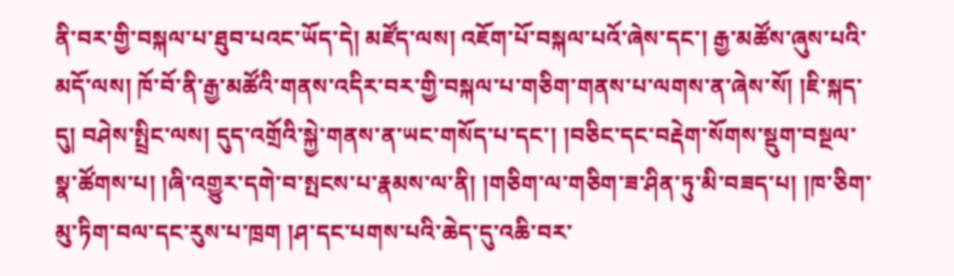ནི་བར་གྱི་བསྐལ་པ་ཐུབ་པའང་ཡོད་དེ། མཛོད་ལས། འཇོག་པོ་བསྐལ་པའོ་ཞེས་དང་། རྒྱ་མཚོས་ཞུས་པའི་མདོ་ལས། ཁོ་བོ་ནི་རྒྱ་མཚོའི་གནས་འདིར་བར་གྱི་བསྐལ་པ་གཅིག་གནས་པ་ལགས་ན་ཞེས་སོ། །ཇི་སྐད་དུ། བཤེས་སྤྲིང་ལས། དུད་འགྲོའི་སྐྱེ་གནས་ན་ཡང་གསོད་པ་དང་། །བཅིང་དང་བརྡེག་སོགས་སྡུག་བསྔལ་སྣ་ཚོགས་པ། །ཞི་འགྱུར་དགེ་བ་སྤངས་པ་རྣམས་ལ་ནི། །གཅིག་ལ་གཅིག་ཟ་ཤིན་ཏུ་མི་བཟད་པ། །ཁ་ཅིག་མུ་ཏིག་བལ་དང་རུས་པ་ཁྲག །ཤ་དང་པགས་པའི་ཆེད་དུ་འཆི་བར་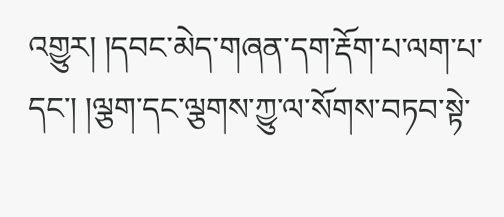འགྱུར། །དབང་མེད་གཞན་དག་རྡོག་པ་ལག་པ་དང་། །ལྕག་དང་ལྕགས་ཀྱུ་ལ་སོགས་བཏབ་སྟེ་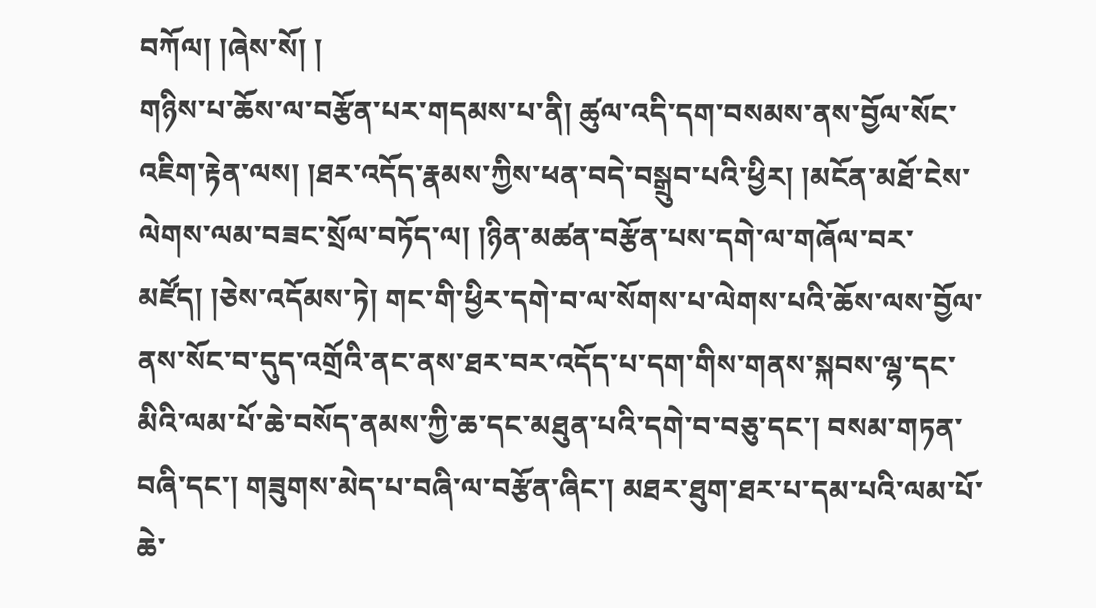བཀོལ། །ཞེས་སོ། །
གཉིས་པ་ཆོས་ལ་བརྩོན་པར་གདམས་པ་ནི། ཚུལ་འདི་དག་བསམས་ནས་བྱོལ་སོང་འཇིག་རྟེན་ལས། །ཐར་འདོད་རྣམས་ཀྱིས་ཕན་བདེ་བསྒྲུབ་པའི་ཕྱིར། །མངོན་མཐོ་ངེས་ལེགས་ལམ་བཟང་སྲོལ་བཏོད་ལ། །ཉིན་མཚན་བརྩོན་པས་དགེ་ལ་གཞོལ་བར་མཛོད། །ཅེས་འདོམས་ཏེ། གང་གི་ཕྱིར་དགེ་བ་ལ་སོགས་པ་ལེགས་པའི་ཆོས་ལས་བྱོལ་ནས་སོང་བ་དུད་འགྲོའི་ནང་ནས་ཐར་བར་འདོད་པ་དག་གིས་གནས་སྐབས་ལྷ་དང་མིའི་ལམ་པོ་ཆེ་བསོད་ནམས་ཀྱི་ཆ་དང་མཐུན་པའི་དགེ་བ་བཅུ་དང་། བསམ་གཏན་བཞི་དང་། གཟུགས་མེད་པ་བཞི་ལ་བརྩོན་ཞིང་། མཐར་ཐུག་ཐར་པ་དམ་པའི་ལམ་པོ་ཆེ་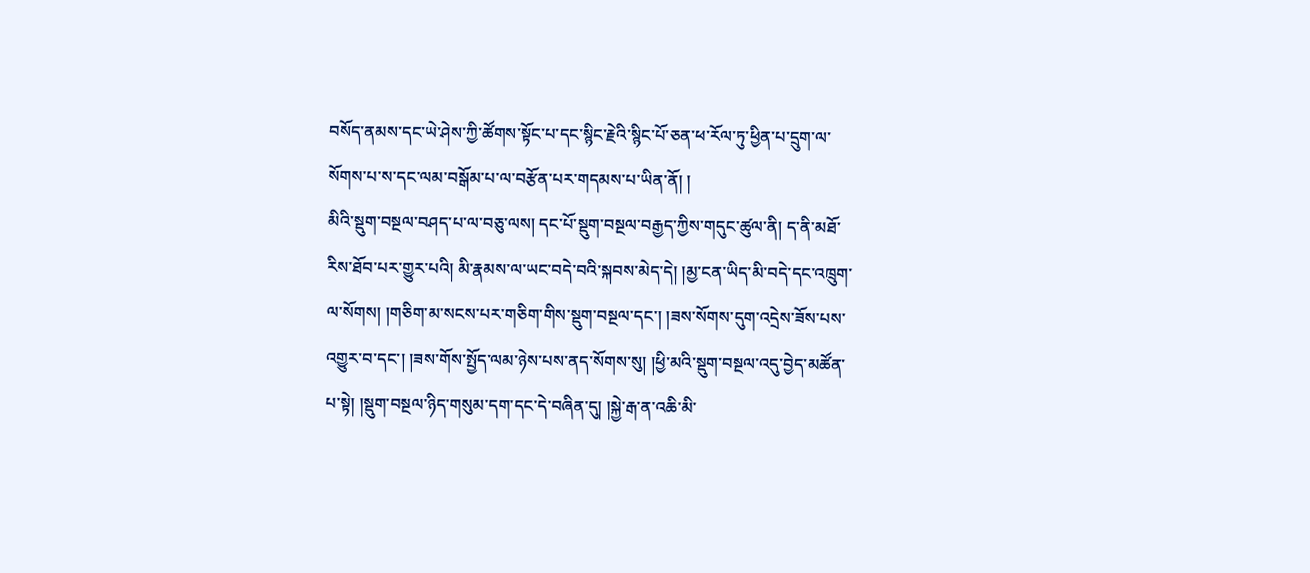བསོད་ནམས་དང་ཡེ་ཤེས་ཀྱི་ཚོགས་སྟོང་པ་དང་སྙིང་རྗེའི་སྙིང་པོ་ཅན་ཕ་རོལ་ཏུ་ཕྱིན་པ་དྲུག་ལ་སོགས་པ་ས་དང་ལམ་བསྒོམ་པ་ལ་བརྩོན་པར་གདམས་པ་ཡིན་ནོ། །
མིའི་སྡུག་བསྔལ་བཤད་པ་ལ་བཅུ་ལས། དང་པོ་སྡུག་བསྔལ་བརྒྱད་ཀྱིས་གདུང་ཚུལ་ནི། ད་ནི་མཐོ་རིས་ཐོབ་པར་གྱུར་པའི། མི་རྣམས་ལ་ཡང་བདེ་བའི་སྐབས་མེད་དེ། །མྱ་ངན་ཡིད་མི་བདེ་དང་འཁྲུག་ལ་སོགས། །གཅིག་མ་སངས་པར་གཅིག་གིས་སྡུག་བསྔལ་དང་། །ཟས་སོགས་དུག་འདྲེས་ཟོས་པས་འགྱུར་བ་དང་། །ཟས་གོས་སྤྱོད་ལམ་ཉེས་པས་ནད་སོགས་སུ། །ཕྱི་མའི་སྡུག་བསྔལ་འདུ་བྱེད་མཚོན་པ་སྟེ། །སྡུག་བསྔལ་ཉིད་གསུམ་དག་དང་དེ་བཞིན་དུ། །སྐྱེ་རྒ་ན་འཆི་མི་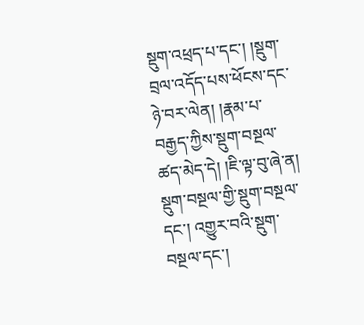སྡུག་འཕྲད་པ་དང་། །སྡུག་བྲལ་འདོད་པས་ཕོངས་དང་ཉེ་བར་ལེན། །རྣམ་པ་བརྒྱད་ཀྱིས་སྡུག་བསྔལ་ཚད་མེད་དེ། །ཇི་ལྟ་བུ་ཞེ་ན། སྡུག་བསྔལ་གྱི་སྡུག་བསྔལ་དང་། འགྱུར་བའི་སྡུག་བསྔལ་དང་།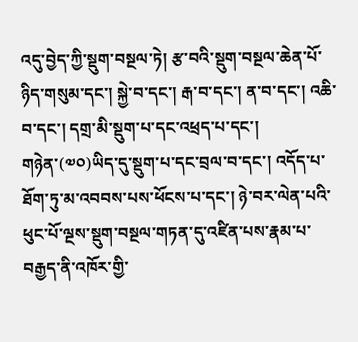འདུ་བྱེད་ཀྱི་སྡུག་བསྔལ་ཏེ། རྩ་བའི་སྡུག་བསྔལ་ཆེན་པོ་ཉིད་གསུམ་དང་། སྐྱེ་བ་དང་། རྒ་བ་དང་། ན་བ་དང་། འཆི་བ་དང་། དགྲ་མི་སྡུག་པ་དང་འཕྲད་པ་དང་། གཉེན་(༧༠)ཡིད་དུ་སྡུག་པ་དང་བྲལ་བ་དང་། འདོད་པ་ཐོག་ཏུ་མ་འབབས་པས་ཕོངས་པ་དང་། ཉེ་བར་ལེན་པའི་ཕུང་པོ་ལྔས་སྡུག་བསྔལ་གཏན་དུ་འཛིན་པས་རྣམ་པ་བརྒྱད་ནི་འཁོར་གྱི་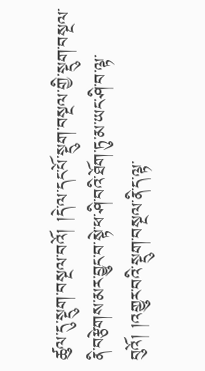ཚུལ་དུ་སྡུག་བསྔལ་བའོ། །དེ་ལ་དང་པོ་སྡུག་བསྔལ་གྱི་སྡུག་བསྔལ་ནི་བརྩེགས་མར་བྱུང་བ་སྟེ་ཕ་ཤི་བའི་ཐོག་ཏུ་མ་ཡང་ཤི་བ་ལྟ་བུའོ། །འགྱུར་བའི་སྡུག་བསྔལ་ནི་ད་ལྟ་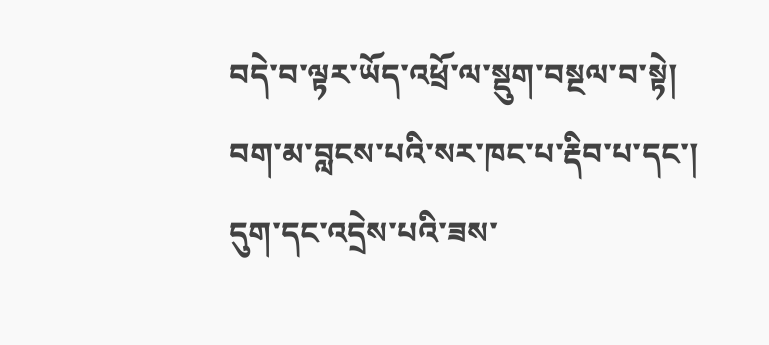བདེ་བ་ལྟར་ཡོད་འཕྲོ་ལ་སྡུག་བསྔལ་བ་སྟེ། བག་མ་བླངས་པའི་སར་ཁང་པ་རྡིབ་པ་དང་། དུག་དང་འདྲེས་པའི་ཟས་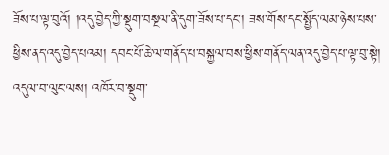ཟོས་པ་ལྟ་བུའོ། །འདུ་བྱེད་ཀྱི་སྡུག་བསྔལ་ནི་དུག་ཟོས་པ་དང་། ཟས་གོས་དང་སྤྱོད་ལམ་ཉེས་པས་ཕྱིས་ནད་འདུ་བྱེད་པའམ། དབང་པོ་ཆེ་ལ་གནོད་པ་བསྐྱལ་བས་ཕྱིས་གནོད་ལན་འདུ་བྱེད་པ་ལྟ་བུ་སྟེ། འདུལ་བ་ལུང་ལས། འཁོར་བ་སྡུག་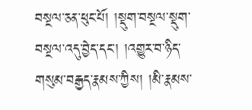བསྔལ་ཅན་ཕུང་པོ། །སྡུག་བསྔལ་སྡུག་བསྔལ་འདུ་བྱེད་དང་། །འགྱུར་བ་ཉིད་གསུམ་བརྒྱད་རྣམས་ཀྱིས། །མི་རྣམས་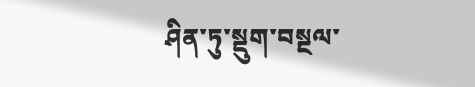ཤིན་ཏུ་སྡུག་བསྔལ་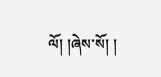ལོ། །ཞེས་སོ། །